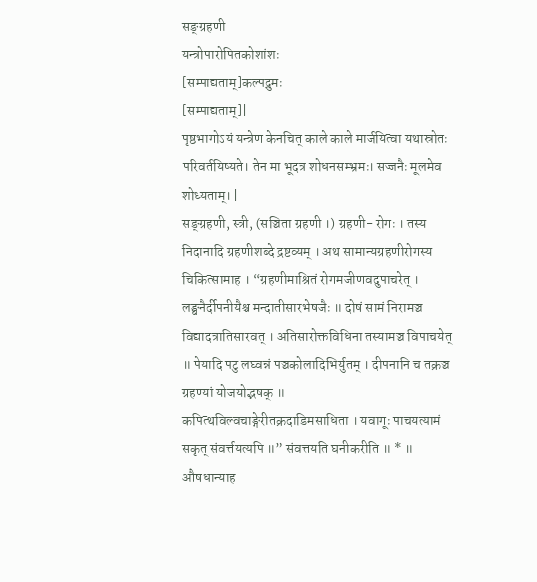सङ्ग्रहणी
यन्त्रोपारोपितकोशांशः
[सम्पाद्यताम्]कल्पद्रुमः
[सम्पाद्यताम्]|
पृष्ठभागोऽयं यन्त्रेण केनचित् काले काले मार्जयित्वा यथास्रोतः परिवर्तयिष्यते। तेन मा भूदत्र शोधनसम्भ्रमः। सज्जनैः मूलमेव शोध्यताम्। |
सङ्ग्रहणी, स्त्री, (सञ्चिता ग्रहणी ।) ग्रहणी- रोगः । तस्य निदानादि ग्रहणीशब्दे द्रष्टव्यम् । अथ सामान्यग्रहणीरोगस्य चिकित्सामाह । “ग्रहणीमाश्रितं रोगमजीणवदुपाचरेत् । लङ्घनैर्दीपनीयैश्च मन्दातीसारभेषजैः ॥ दोषं सामं निरामञ्च विद्यादत्रातिसारवत् । अतिसारोक्तविधिना तस्यामञ्च विपाचयेत् ॥ पेयादि पटु लघ्वन्नं पञ्चकोलादिभिर्युतम् । दीपनानि च तक्रञ्च ग्रहण्यां योजयोद्भषक् ॥ कपित्थविल्वचाङ्गेरीतक्रदाडिमसाधिता । यवागूः पाचयत्यामं सकृत् संवर्त्तयत्यपि ॥” संवत्तयति घनीकरीति ॥ * ॥ औषधान्याह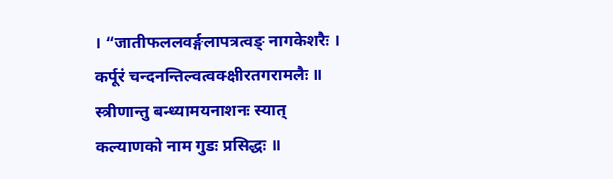। “जातीफललवर्ङ्गलापत्रत्वङ् नागकेशरैः । कर्पूरं चन्दनन्तिल्वत्वक्क्षीरतगरामलैः ॥ स्त्रीणान्तु बन्ध्यामयनाशनः स्यात् कल्याणको नाम गुडः प्रसिद्धः ॥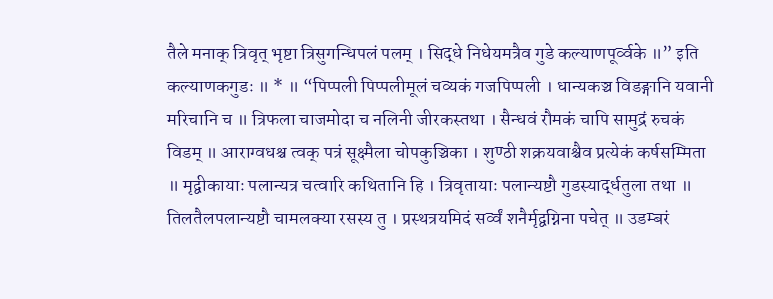तैले मनाक् त्रिवृत् भृष्टा त्रिसुगन्धिपलं पलम् । सिद्धे निधेयमत्रैव गुडे कल्याणपूर्व्वके ॥” इति कल्याणकगुडः ॥ * ॥ “पिप्पली पिप्पलीमूलं चव्यकं गजपिप्पली । धान्यकञ्च विडङ्गानि यवानी मरिचानि च ॥ त्रिफला चाजमोदा च नलिनी जीरकस्तथा । सैन्धवं रौमकं चापि सामुद्रं रुचकं विडम् ॥ आराग्वधश्च त्वक् पत्रं सूक्ष्मैला चोपकुञ्चिका । शुण्ठी शक्रयवाश्चैव प्रत्येकं कर्षसम्मिता ॥ मृद्वीकायाः पलान्यत्र चत्वारि कथितानि हि । त्रिवृतायाः पलान्यष्टौ गुडस्यार्द्धतुला तथा ॥ तिलतैलपलान्यष्टौ चामलक्या रसस्य तु । प्रस्थत्रयमिदं सर्व्वं शनैर्मृद्वग्निना पचेत् ॥ उडम्बरं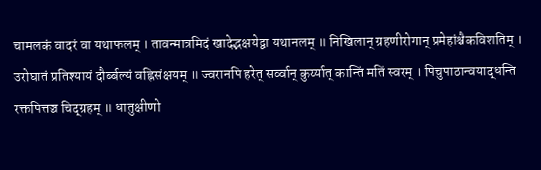चामलकं वादरं वा यथाफलम् । तावन्मात्रमिदं खादेद्भक्षयेद्वा यथानलम् ॥ निखिलान् ग्रहणीरोगान् प्रमेहांश्चैकविशतिम् । उरोघातं प्रतिश्यायं दौर्ब्बल्यं वह्निसंक्षयम् ॥ ज्वरानपि हरेत् सर्व्वान् कुर्य्यात् कान्तिं मतिं स्वरम् । पिचुपाठान्वयाद्धन्ति रक्तपित्तञ्च चिद्ग्रहम् ॥ धातुक्षीणो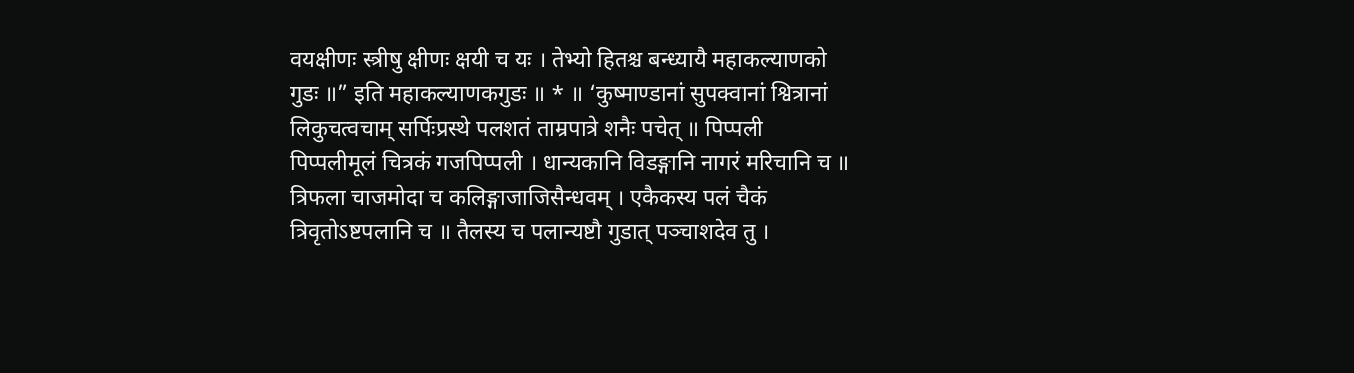वयक्षीणः स्त्रीषु क्षीणः क्षयी च यः । तेभ्यो हितश्च बन्ध्यायै महाकल्याणको गुडः ॥” इति महाकल्याणकगुडः ॥ * ॥ ‘कुष्माण्डानां सुपक्वानां श्वित्रानां लिकुचत्वचाम् सर्पिःप्रस्थे पलशतं ताम्रपात्रे शनैः पचेत् ॥ पिप्पली पिप्पलीमूलं चित्रकं गजपिप्पली । धान्यकानि विडङ्गानि नागरं मरिचानि च ॥ त्रिफला चाजमोदा च कलिङ्गाजाजिसैन्धवम् । एकैकस्य पलं चैकं त्रिवृतोऽष्टपलानि च ॥ तैलस्य च पलान्यष्टौ गुडात् पञ्चाशदेव तु ।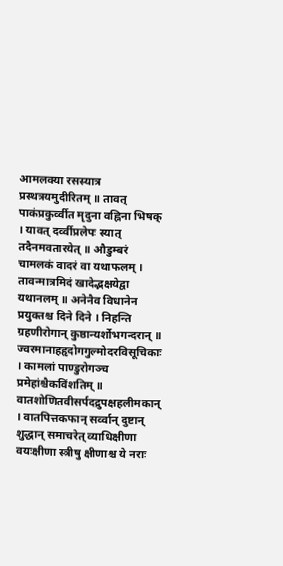आमलक्या रसस्यात्र प्रस्थत्रयमुदीरितम् ॥ तावत् पाकंप्रकुर्व्वीत मृदुना वह्निना भिषक् । यावत् दर्व्वीप्रलेपः स्यात् तदैनमवतारयेत् ॥ औडुम्बरं चामलकं वादरं वा यथाफलम् । तावन्मात्रमिदं खादेद्भक्षयेद्वा यथानलम् ॥ अनेनैव विधानेन प्रयुक्तश्च दिने दिने । निहन्ति ग्रहणीरोगान् कुष्ठान्यर्शोभगन्दरान् ॥ ज्वरमानाहहृदोगगुल्मोदरविसूचिकाः । कामलां पाण्डुरोगञ्च प्रमेहांश्चैकविंशतिम् ॥ वातशोणितवीसर्पदद्रुपक्षहलीमकान् । वातपित्तकफान् सर्व्वान् दुष्टान् शुद्धान् समाचरेत् व्याधिक्षीणा वयःक्षीणा स्त्रीषु क्षीणाश्च ये नराः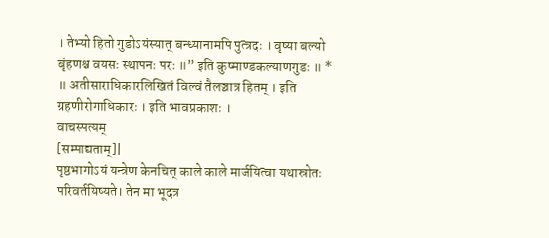। तेभ्यो हितो गुडोऽयंस्यात् बन्ध्यानामपि पुत्त्रदः । वृष्या बल्यो बृंहणश्च वयसः स्थापनः परः ॥” इति कुष्माण्डकल्याणगुडः ॥ * ॥ अतीसाराधिकारलिखितं विल्वं तैलञ्चात्र हितम् । इति ग्रहणीरोगाधिकारः । इति भावप्रकाशः ।
वाचस्पत्यम्
[सम्पाद्यताम्]|
पृष्ठभागोऽयं यन्त्रेण केनचित् काले काले मार्जयित्वा यथास्रोतः परिवर्तयिष्यते। तेन मा भूदत्र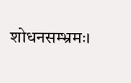शोधनसम्भ्रमः।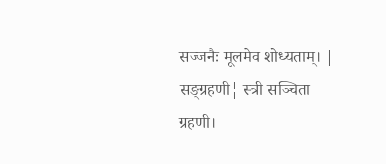सज्जनैः मूलमेव शोध्यताम्। |
सङ्ग्रहणी¦ स्त्री सञ्चिता ग्रहणी।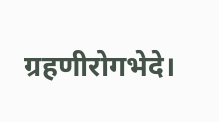ग्रहणीरोगभेदे।